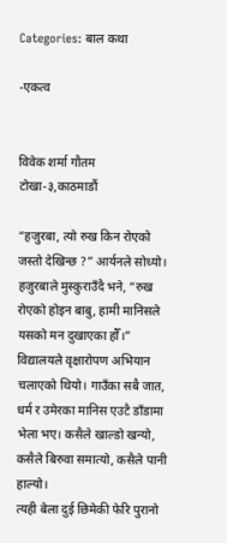Categories: बाल कथा

-एकत्व


विवेक शर्मा गौतम
टोखा-३,काठमाडौं

“हजुरबा, त्यो रुख किन रोएको जस्तो देखिन्छ ?” आर्यनले सोध्यो।
हजुरबाले मुस्कुराउँदै भने, “रुख रोएको होइन बाबु, हामी मानिसले यसको मन दुखाएका हौँ।”
विद्यालयले वृक्षारोपण अभियान चलाएको थियो। गाउँका सबै जात, धर्म र उमेरका मानिस एउटै डाँडामा भेला भए। कसैले खाल्डो खन्यो, कसैले बिरुवा समात्यो, कसैले पानी हाल्यो।
त्यही बेला दुई छिमेकी फेरि पुरानो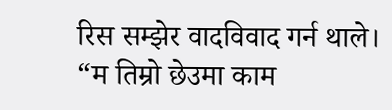रिस सम्झेर वादविवाद गर्न थाले।
“म तिम्रो छेउमा काम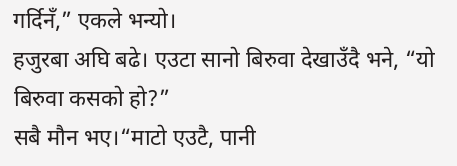गर्दिनँ,” एकले भन्यो।
हजुरबा अघि बढे। एउटा सानो बिरुवा देखाउँदै भने, “यो बिरुवा कसको हो?”
सबै मौन भए।“माटो एउटै, पानी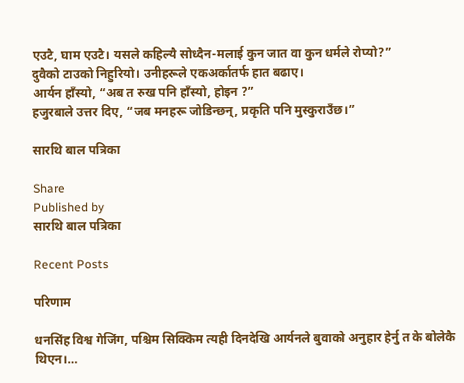एउटै, घाम एउटै। यसले कहिल्यै सोध्दैन-मलाई कुन जात वा कुन धर्मले रोप्यो?”
दुवैको टाउको निहुरियो। उनीहरूले एकअर्कातर्फ हात बढाए।
आर्यन हाँस्यो, “अब त रुख पनि हाँस्यो, होइन ?”
हजुरबाले उत्तर दिए, “जब मनहरू जोडिन्छन्, प्रकृति पनि मुस्कुराउँछ।”

सारथि बाल पत्रिका

Share
Published by
सारथि बाल पत्रिका

Recent Posts

परिणाम

धनसिंह विश्व गेजिंग, पश्चिम सिक्किम त्यही दिनदेखि आर्यनले बुवाको अनुहार हेर्नु त के बोलेकै थिएन।…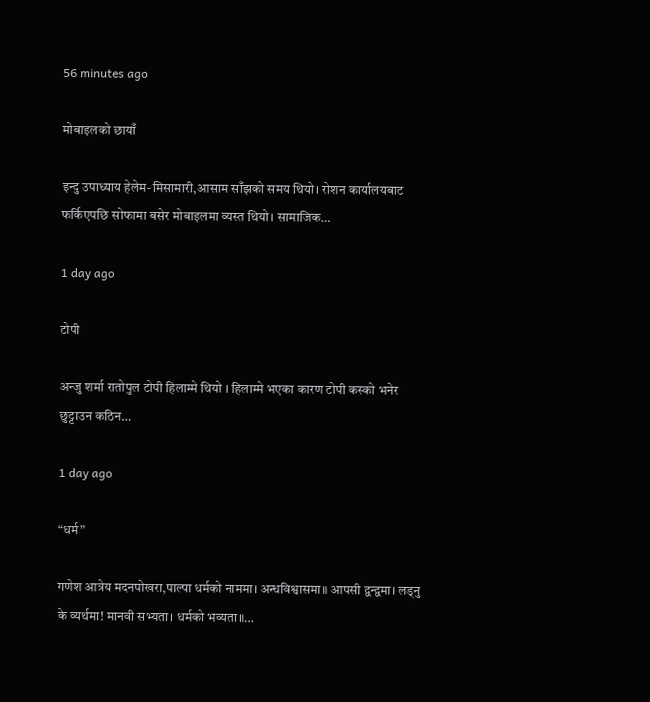56 minutes ago

मोबाइलको छायाँ

इन्दु उपाध्याय हेलेम-मिसामारी,आसाम साँझको समय थियो। रोशन कार्यालयबाट फर्किएपछि सोफामा बसेर मोबाइलमा व्यस्त थियो। सामाजिक…

1 day ago

टोपी

अन्जु शर्मा रातोपुल टोपी हिलाम्मे थियो । हिलाम्मे भएका कारण टोपी कस्को भनेर छुट्टाउन कठिन…

1 day ago

“धर्म”

गणेश आत्रेय मदनपोखरा,पाल्पा धर्मको नाममा। अन्धविश्वासमा॥ आपसी द्वन्द्वमा। लड्नु के व्यर्थमा! मानवी सभ्यता। धर्मको भव्यता॥…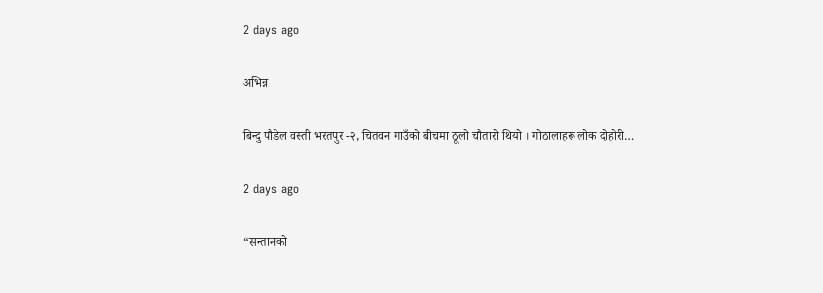2 days ago

अभिन्न

बिन्दु पौडेल वस्ती भरतपुर -२, चितवन गाउँको बीचमा ठूलो चौतारो थियो । गोठालाहरू लोक दोहोरी…

2 days ago

“सन्तानको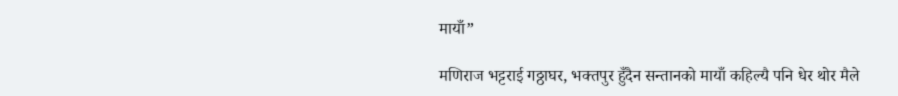मायाँ”

मणिराज भट्टराई गठ्ठाघर, भक्तपुर हुँदैन सन्तानको मायाँ कहिल्यै पनि धेर थोर मैले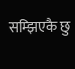सम्झिएकै छु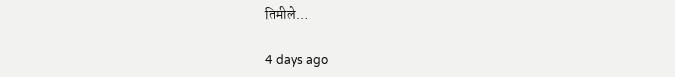तिमीले…

4 days ago